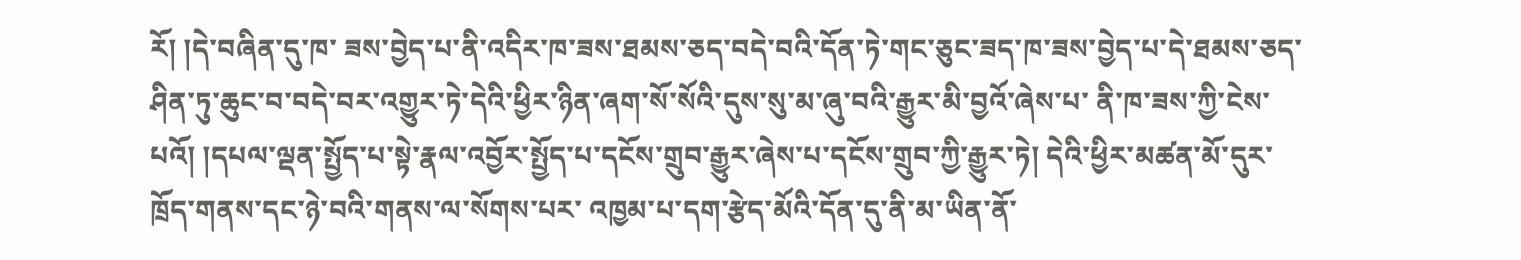རོ། །དེ་བཞིན་དུ་ཁ་ ཟས་བྱེད་པ་ནི་འདིར་ཁ་ཟས་ཐམས་ཅད་བདེ་བའི་དོན་ཏེ་གང་ཅུང་ཟད་ཁ་ཟས་བྱེད་པ་དེ་ཐམས་ཅད་ཤིན་ཏུ་ཆུང་བ་བདེ་བར་འགྱུར་ཏེ་དེའི་ཕྱིར་ཉིན་ཞག་སོ་སོའི་དུས་སུ་མ་ཞུ་བའི་རྒྱུར་མི་བྱའོ་ཞེས་པ་ ནི་ཁ་ཟས་ཀྱི་ངེས་པའོ། །དཔལ་ལྡན་སྤྱོད་པ་སྟེ་རྣལ་འབྱོར་སྤྱོད་པ་དངོས་གྲུབ་རྒྱུར་ཞེས་པ་དངོས་གྲུབ་ཀྱི་རྒྱུར་ཏེ། དེའི་ཕྱིར་མཚན་མོ་དུར་ཁྲོད་གནས་དང་ཉེ་བའི་གནས་ལ་སོགས་པར་ འཁྱམ་པ་དག་རྩེད་མོའི་དོན་དུ་ནི་མ་ཡིན་ནོ་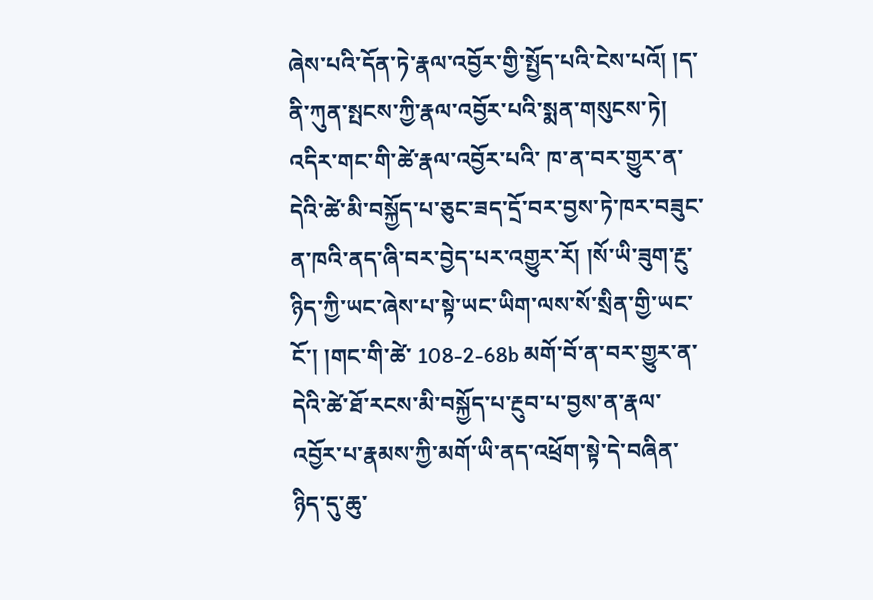ཞེས་པའི་དོན་ཏེ་རྣལ་འབྱོར་གྱི་སྤྱོད་པའི་ངེས་པའོ། །ད་ནི་ཀུན་སྤངས་ཀྱི་རྣལ་འབྱོར་པའི་སྨན་གསུངས་ཏེ། འདིར་གང་གི་ཚེ་རྣལ་འབྱོར་པའི་ ཁ་ན་བར་གྱུར་ན་དེའི་ཚེ་མི་བསྐྱོད་པ་ཅུང་ཟད་དྲོ་བར་བྱས་ཏེ་ཁར་བཟུང་ན་ཁའི་ནད་ཞི་བར་བྱེད་པར་འགྱུར་རོ། །སོ་ཡི་ཟུག་རྔུ་ཉིད་ཀྱི་ཡང་ཞེས་པ་སྟེ་ཡང་ཡིག་ལས་སོ་སྲིན་གྱི་ཡང་ངོ་། །གང་གི་ཚེ་ 108-2-68b མགོ་བོ་ན་བར་གྱུར་ན་དེའི་ཚེ་ཐོ་རངས་མི་བསྐྱོད་པ་རྔུབ་པ་བྱས་ན་རྣལ་འབྱོར་པ་རྣམས་ཀྱི་མགོ་ཡི་ནད་འཕྲོག་སྟེ་དེ་བཞིན་ཉིད་དུ་ཆུ་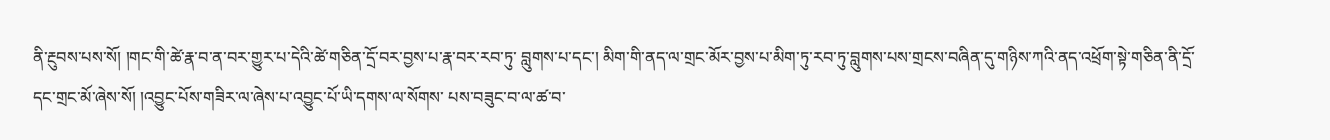ནི་རྔུབས་པས་སོ། །གང་གི་ཚེ་རྣ་བ་ན་བར་གྱུར་པ་དེའི་ཚེ་གཅིན་དྲོ་བར་བྱས་པ་རྣ་བར་རབ་ཏུ་ བླུགས་པ་དང་། མིག་གི་ནད་ལ་གྲང་མོར་བྱས་པ་མིག་ཏུ་རབ་ཏུ་བླུགས་པས་གྲངས་བཞིན་དུ་གཉིས་ཀའི་ནད་འཕྲོག་སྟེ་གཅིན་ནི་དྲོ་དང་གྲང་མོ་ཞེས་སོ། །འབྱུང་པོས་གཟིར་ལ་ཞེས་པ་འབྱུང་པོ་ཡི་དགས་ལ་སོགས་ པས་བཟུང་བ་ལ་ཚ་བ་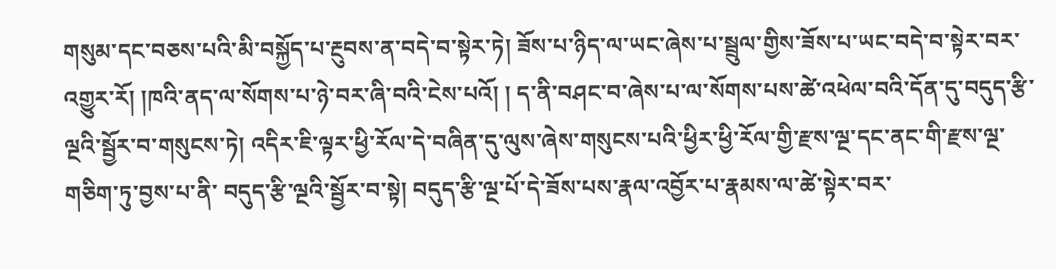གསུམ་དང་བཅས་པའི་མི་བསྐྱོད་པ་རྔུབས་ན་བདེ་བ་སྟེར་ཏེ། ཟོས་པ་ཉིད་ལ་ཡང་ཞེས་པ་སྦྲུལ་གྱིས་ཟོས་པ་ཡང་བདེ་བ་སྟེར་བར་འགྱུར་རོ། །ཁའི་ནད་ལ་སོགས་པ་ཉེ་བར་ཞི་བའི་ངེས་པའོ། ། ད་ནི་བཤང་བ་ཞེས་པ་ལ་སོགས་པས་ཚེ་འཕེལ་བའི་དོན་དུ་བདུད་རྩི་ལྔའི་སྦྱོར་བ་གསུངས་ཏེ། འདིར་ཇི་ལྟར་ཕྱི་རོལ་དེ་བཞིན་དུ་ལུས་ཞེས་གསུངས་པའི་ཕྱིར་ཕྱི་རོལ་གྱི་རྫས་ལྔ་དང་ནང་གི་རྫས་ལྔ་གཅིག་ཏུ་བྱས་པ་ནི་ བདུད་རྩི་ལྔའི་སྦྱོར་བ་སྟེ། བདུད་རྩི་ལྔ་པོ་དེ་ཟོས་པས་རྣལ་འབྱོར་པ་རྣམས་ལ་ཚེ་སྟེར་བར་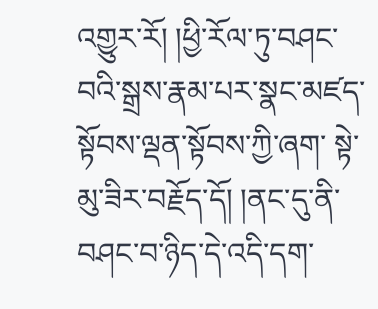འགྱུར་རོ། །ཕྱི་རོལ་ཏུ་བཤང་བའི་སྒྲས་རྣམ་པར་སྣང་མཛད་སྟོབས་ལྡན་སྟོབས་ཀྱི་ཞག་ སྟེ་མུ་ཟིར་བརྗོད་དོ། །ནང་དུ་ནི་བཤང་བ་ཉིད་དེ་འདི་དག་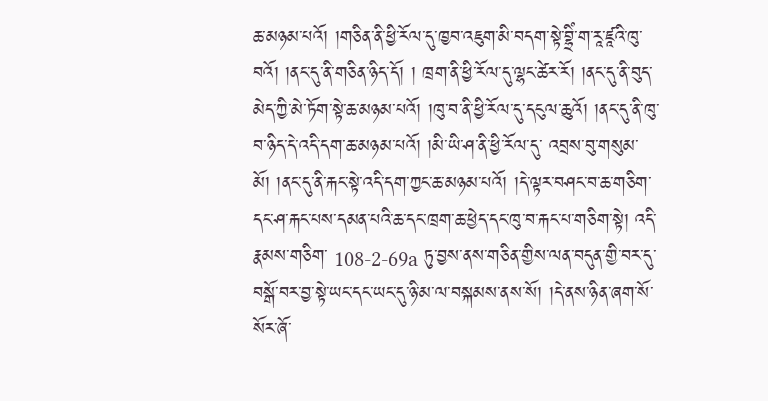ཆ་མཉམ་པའོ། །གཅིན་ནི་ཕྱི་རོལ་དུ་ཁྱབ་འཇུག་མི་བདག་སྟེ་བྷྲིཾ་ག་རཱ་ཛཱའི་ཁུ་བའོ། །ནང་དུ་ནི་གཅིན་ཉིད་དོ། ། ཁྲག་ནི་ཕྱི་རོལ་དུ་ལྷང་ཚེར་རོ། །ནང་དུ་ནི་བུད་མེད་ཀྱི་མེ་ཏོག་སྟེ་ཆ་མཉམ་པའོ། །ཁུ་བ་ནི་ཕྱི་རོལ་དུ་དངུལ་ཆུའོ། །ནང་དུ་ནི་ཁུ་བ་ཉིད་དེ་འདི་དག་ཆ་མཉམ་པའོ། །མི་ཡི་ཤ་ནི་ཕྱི་རོལ་དུ་ འབྲས་བུ་གསུམ་མོ། །ནང་དུ་ནི་རྐང་སྟེ་འདི་དག་ཀྱང་ཆ་མཉམ་པའོ། །དེ་ལྟར་བཤང་བ་ཆ་གཅིག་དང་ཤ་རྐང་པས་དམན་པའི་ཆ་དང་ཁྲག་ཆ་ཕྱེད་དང་ཁུ་བ་རྐང་པ་གཅིག་སྟེ། འདི་རྣམས་གཅིག་ 108-2-69a ཏུ་བྱས་ནས་གཅིན་གྱིས་ལན་བདུན་གྱི་བར་དུ་བསྒོ་བར་བྱ་སྟེ་ཡང་དང་ཡང་དུ་ཉི་མ་ལ་བསྐམས་ནས་སོ། །དེ་ནས་ཉིན་ཞག་སོ་སོར་ཞོ་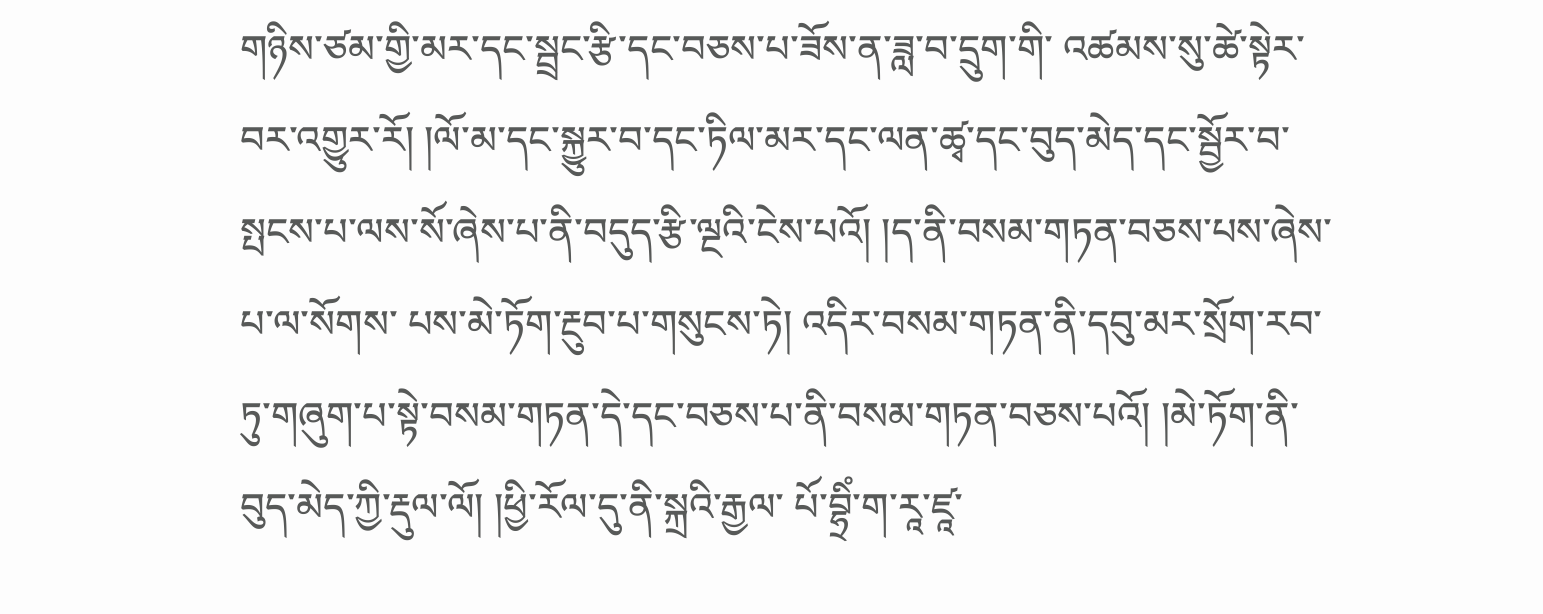གཉིས་ཙམ་གྱི་མར་དང་སྦྲང་རྩི་དང་བཅས་པ་ཟོས་ན་ཟླ་བ་དྲུག་གི་ འཚམས་སུ་ཚེ་སྟེར་བར་འགྱུར་རོ། །ལོ་མ་དང་སྐྱུར་བ་དང་ཏིལ་མར་དང་ལན་ཚྭ་དང་བུད་མེད་དང་སྦྱོར་བ་སྤངས་པ་ལས་སོ་ཞེས་པ་ནི་བདུད་རྩི་ལྔའི་ངེས་པའོ། །ད་ནི་བསམ་གཏན་བཅས་པས་ཞེས་པ་ལ་སོགས་ པས་མེ་ཏོག་རྔུབ་པ་གསུངས་ཏེ། འདིར་བསམ་གཏན་ནི་དབུ་མར་སྲོག་རབ་ཏུ་གཞུག་པ་སྟེ་བསམ་གཏན་དེ་དང་བཅས་པ་ནི་བསམ་གཏན་བཅས་པའོ། །མེ་ཏོག་ནི་བུད་མེད་ཀྱི་རྡུལ་ལོ། །ཕྱི་རོལ་དུ་ནི་སྐྲའི་རྒྱལ་ པོ་བྷྲིཾ་ག་རཱ་ཛཱ་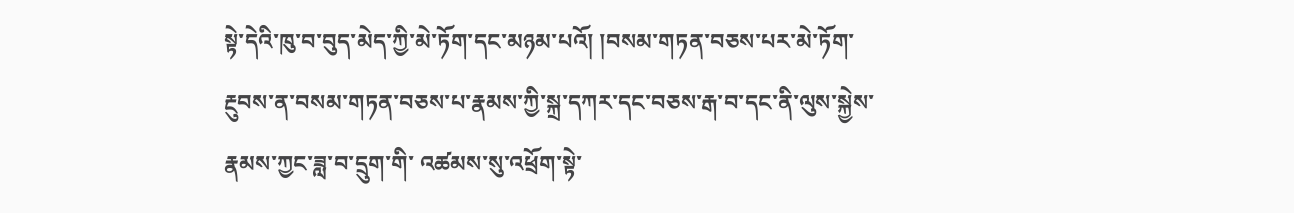སྟེ་དེའི་ཁུ་བ་བུད་མེད་ཀྱི་མེ་ཏོག་དང་མཉམ་པའོ། །བསམ་གཏན་བཅས་པར་མེ་ཏོག་རྔུབས་ན་བསམ་གཏན་བཅས་པ་རྣམས་ཀྱི་སྐྲ་དཀར་དང་བཅས་རྒ་བ་དང་ནི་ལུས་སྐྱེས་རྣམས་ཀྱང་ཟླ་བ་དྲུག་གི་ འཚམས་སུ་འཕྲོག་སྟེ་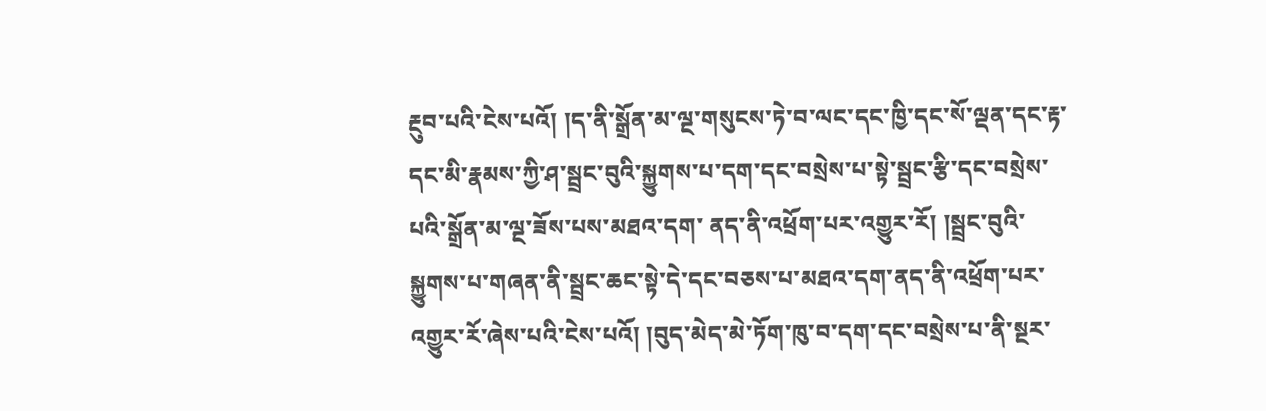རྔུབ་པའི་ངེས་པའོ། །ད་ནི་སྒྲོན་མ་ལྔ་གསུངས་ཏེ་བ་ལང་དང་ཁྱི་དང་སོ་ལྡན་དང་རྟ་དང་མི་རྣམས་ཀྱི་ཤ་སྦྲང་བུའི་སྐྱུགས་པ་དག་དང་བསྲེས་པ་སྟེ་སྦྲང་རྩི་དང་བསྲེས་པའི་སྒྲོན་མ་ལྔ་ཟོས་པས་མཐའ་དག་ ནད་ནི་འཕྲོག་པར་འགྱུར་རོ། །སྦྲང་བུའི་སྐྱུགས་པ་གཞན་ནི་སྦྲང་ཆང་སྟེ་དེ་དང་བཅས་པ་མཐའ་དག་ནད་ནི་འཕྲོག་པར་འགྱུར་རོ་ཞེས་པའི་ངེས་པའོ། །བུད་མེད་མེ་ཏོག་ཁུ་བ་དག་དང་བསྲེས་པ་ནི་སྔར་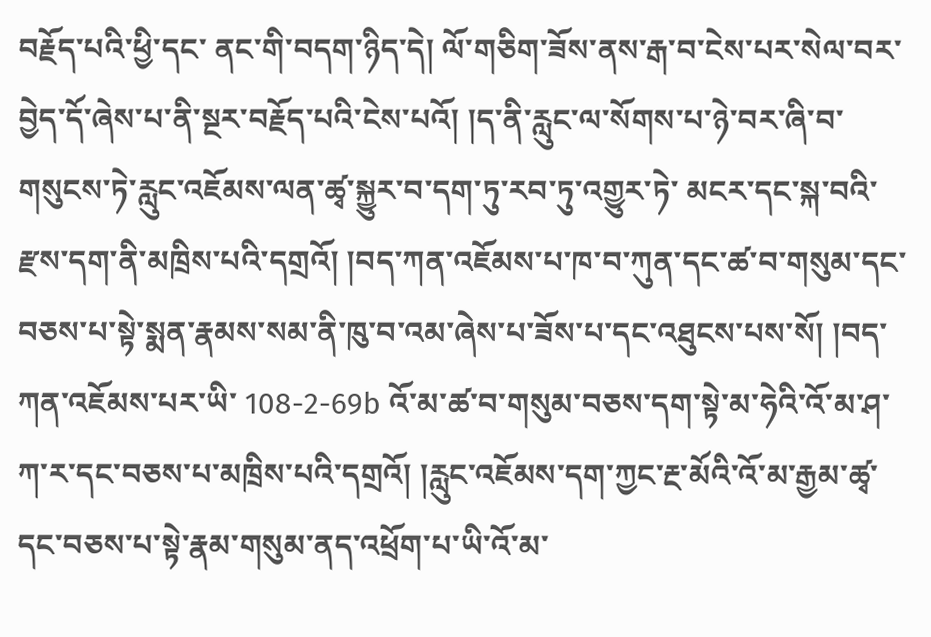བརྗོད་པའི་ཕྱི་དང་ ནང་གི་བདག་ཉིད་དེ། ལོ་གཅིག་ཟོས་ནས་རྒ་བ་ངེས་པར་སེལ་བར་བྱེད་དོ་ཞེས་པ་ནི་སྔར་བརྗོད་པའི་ངེས་པའོ། །ད་ནི་རླུང་ལ་སོགས་པ་ཉེ་བར་ཞི་བ་གསུངས་ཏེ་རླུང་འཇོམས་ལན་ཚྭ་སྐྱུར་བ་དག་ཏུ་རབ་ཏུ་འགྱུར་ཏེ་ མངར་དང་སྐ་བའི་རྫས་དག་ནི་མཁྲིས་པའི་དགྲའོ། །བད་ཀན་འཇོམས་པ་ཁ་བ་ཀུན་དང་ཚ་བ་གསུམ་དང་བཅས་པ་སྟེ་སྨན་རྣམས་སམ་ནི་ཁུ་བ་འམ་ཞེས་པ་ཟོས་པ་དང་འཐུངས་པས་སོ། །བད་ཀན་འཇོམས་པར་ཡི་ 108-2-69b འོ་མ་ཚ་བ་གསུམ་བཅས་དག་སྟེ་མ་ཧེའི་འོ་མ་ཤ་ཀ་ར་དང་བཅས་པ་མཁྲིས་པའི་དགྲའོ། །རླུང་འཇོམས་དག་ཀྱང་རྔ་མོའི་འོ་མ་རྒྱམ་ཚྭ་དང་བཅས་པ་སྟེ་རྣམ་གསུམ་ནད་འཕྲོག་པ་ཡི་འོ་མ་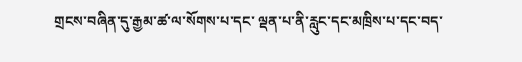གྲངས་བཞིན་དུ་རྒྱམ་ཚ་ལ་སོགས་པ་དང་ ལྡན་པ་ནི་རླུང་དང་མཁྲིས་པ་དང་བད་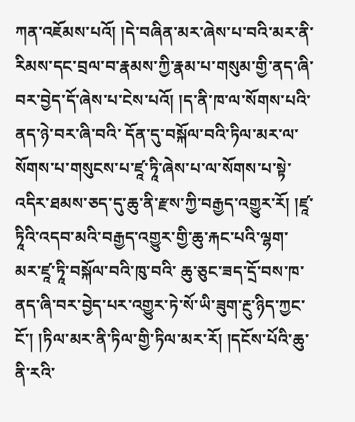ཀན་འཇོམས་པའོ། །དེ་བཞིན་མར་ཞེས་པ་བའི་མར་ནི་རིམས་དང་བྲལ་བ་རྣམས་ཀྱི་རྣམ་པ་གསུམ་གྱི་ནད་ཞི་བར་བྱེད་དོ་ཞེས་པ་ངེས་པའོ། །ད་ནི་ཁ་ལ་སོགས་པའི་ནད་ཉེ་བར་ཞི་བའི་ དོན་དུ་བསྐོལ་བའི་ཏིལ་མར་ལ་སོགས་པ་གསུངས་པ་ཛཱ་ཏཱི་ཞེས་པ་ལ་སོགས་པ་སྟེ་འདིར་ཐམས་ཅད་དུ་ཆུ་ནི་རྫས་ཀྱི་བརྒྱད་འགྱུར་རོ། །ཛཱ་ཏཱིའི་འདབ་མའི་བརྒྱད་འགྱུར་གྱི་ཆུ་རྐང་པའི་ལྷག་མར་ཛཱ་ཏཱི་བསྐོལ་བའི་ཁུ་བའི་ ཆུ་ཅུང་ཟད་དྲོ་བས་ཁ་ནད་ཞི་བར་བྱེད་པར་འགྱུར་ཏེ་སོ་ཡི་ཟུག་རྔུ་ཉིད་ཀྱང་ངོ་། །ཏིལ་མར་ནི་ཏིལ་གྱི་ཏིལ་མར་རོ། །དངོས་པོའི་ཆུ་ནི་རའི་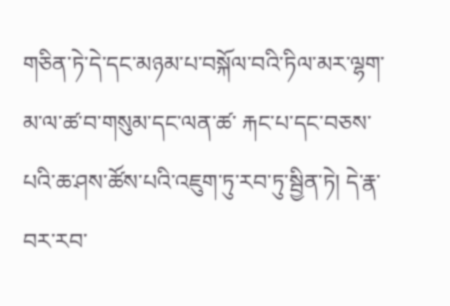གཅིན་ཏེ་དེ་དང་མཉམ་པ་བསྐོལ་བའི་ཏིལ་མར་ལྷག་མ་ལ་ཚ་བ་གསུམ་དང་ལན་ཚ་ རྐང་པ་དང་བཅས་པའི་ཆ་ཤས་ཚོས་པའི་འཇུག་ཏུ་རབ་ཏུ་སྦྱིན་ཏེ། དེ་རྣ་བར་རབ་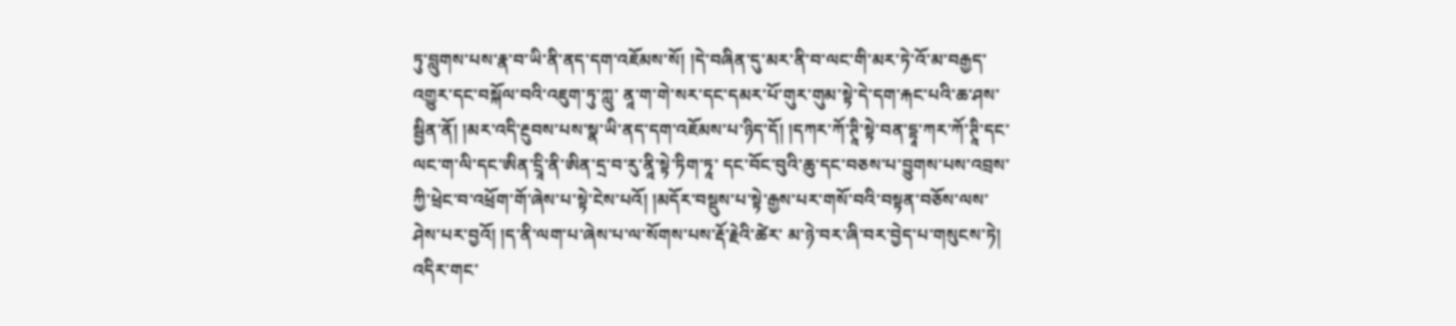ཏུ་བླུགས་པས་རྣ་བ་ཡི་ནི་ནད་དག་འཇོམས་སོ། །དེ་བཞིན་དུ་མར་ནི་བ་ལང་གི་མར་ཏེ་འོ་མ་བརྒྱད་འགྱུར་དང་བསྐོལ་བའི་འཇུག་ཏུ་ཀླུ་ ནཱ་ག་གེ་སར་དང་དམར་པོ་གུར་གུམ་སྟེ་དེ་དག་རྐང་པའི་ཆ་ཤས་སྦྱིན་ནོ། །མར་འདི་རྔུབས་པས་སྣ་ཡི་ནད་དག་འཇོམས་པ་ཉིད་དོ། །དཀར་ཀོ་ཊཱི་སྟེ་བན་དྷཱ་ཀར་ཀོ་ཊཱི་དང་ལང་ག་ལི་དང་ཨིན་དྲཱི་ནི་ཨིན་དྲ་བ་རུ་ནཱི་སྟེ་ཏིག་ཏཱ་ དང་བོང་བུའི་ཆུ་དང་བཅས་པ་བྱུགས་པས་འབྲས་ཀྱི་ཕྲེང་བ་འཕྲོག་གོ་ཞེས་པ་སྟེ་ངེས་པའོ། །མདོར་བསྡུས་པ་སྟེ་རྒྱས་པར་གསོ་བའི་བསྟན་བཅོས་ལས་ཤེས་པར་བྱའོ། །ད་ནི་ལག་པ་ཞེས་པ་ལ་སོགས་པས་རྡོ་རྗེའི་ཚེར་ མ་ཉེ་བར་ཞི་བར་བྱེད་པ་གསུངས་ཏེ། འདིར་གང་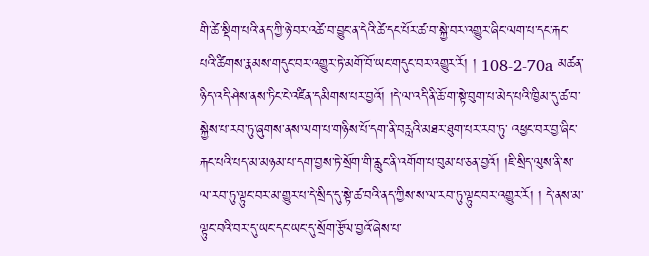གི་ཚེ་སྡིག་པའི་ནད་ཀྱི་ཉེ་བར་འཚེ་བ་བྱུང་ན་དེའི་ཚེ་དང་པོར་ཚ་བ་སྐྱེ་བར་འགྱུར་ཞིང་ལག་པ་དང་རྐང་པའི་ཚིགས་རྣམས་གདུང་བར་འགྱུར་ཏེ་མགོ་བོ་ཡང་གདུང་བར་འགྱུར་རོ། ། 108-2-70a མཚན་ཉིད་འདི་ཤེས་ནས་ཏིང་ངེ་འཛིན་དམིགས་པར་བྱའོ། །དེ་ལ་འདི་ནི་ཆོ་ག་སྟེ་བུག་པ་མེད་པའི་ཁྱིམ་དུ་ཚ་བ་སྐྱེས་པ་རབ་ཏུ་ཞུགས་ནས་ལག་པ་གཉིས་པོ་དག་ནི་བརླའི་མཐར་ཐུག་པར་རབ་ཏུ་ འཕྱང་བར་བྱ་ཞིང་རྐང་པའི་པད་མ་མཉམ་པ་དག་བྱས་ཏེ་སྲོག་གི་རླུང་ནི་འགོག་པ་བུམ་པ་ཅན་བྱའོ། །ཇི་སྲིད་ལུས་ནི་ས་ལ་རབ་ཏུ་ལྟུང་བར་མ་གྱུར་པ་དེ་སྲིད་དུ་སྟེ་ཚ་བའི་ནད་ཀྱིས་ས་ལ་རབ་ཏུ་ལྟུང་བར་འགྱུར་རོ། ། དེ་ནས་མ་ལྟུང་བའི་བར་དུ་ཡང་དང་ཡང་དུ་སྲོག་རྩོལ་བྱའོ་ཞེས་པ་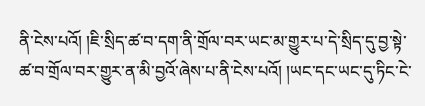ནི་ངེས་པའོ། །ཇི་སྲིད་ཚ་བ་དག་ནི་གྲོལ་བར་ཡང་མ་གྱུར་པ་དེ་སྲིད་དུ་བྱ་སྟེ་ཚ་བ་གྲོལ་བར་གྱུར་ན་མི་བྱའོ་ཞེས་པ་ནི་ངེས་པའོ། །ཡང་དང་ཡང་དུ་ཏིང་ངེ་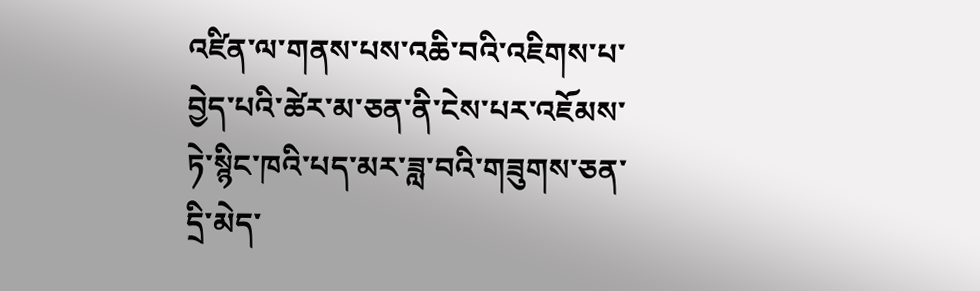འཛིན་ལ་གནས་པས་འཆི་བའི་འཇིགས་པ་བྱེད་པའི་ཚེར་མ་ཅན་ནི་ངེས་པར་འཇོམས་ཏེ་སྙིང་ཁའི་པད་མར་ཟླ་བའི་གཟུགས་ཅན་དྲི་མེད་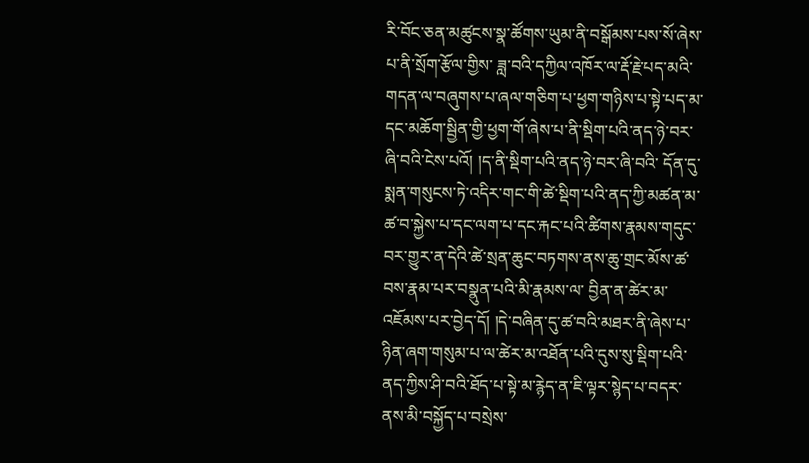རི་བོང་ཅན་མཚུངས་སྣ་ཚོགས་ཡུམ་ནི་བསྒོམས་པས་སོ་ཞེས་པ་ནི་སྲོག་རྩོལ་གྱིས་ ཟླ་བའི་དཀྱིལ་འཁོར་ལ་རྡོ་རྗེ་པད་མའི་གདན་ལ་བཞུགས་པ་ཞལ་གཅིག་པ་ཕྱག་གཉིས་པ་སྟེ་པད་མ་དང་མཆོག་སྦྱིན་གྱི་ཕྱག་གོ་ཞེས་པ་ནི་སྡིག་པའི་ནད་ཉེ་བར་ཞི་བའི་ངེས་པའོ། །ད་ནི་སྡིག་པའི་ནད་ཉེ་བར་ཞི་བའི་ དོན་དུ་སྨན་གསུངས་ཏེ་འདིར་གང་གི་ཚེ་སྡིག་པའི་ནད་ཀྱི་མཚན་མ་ཚ་བ་སྐྱེས་པ་དང་ལག་པ་དང་རྐང་པའི་ཚིགས་རྣམས་གདུང་བར་གྱུར་ན་དེའི་ཚེ་སྲན་ཆུང་བཏགས་ནས་ཆུ་གྲང་མོས་ཚ་བས་རྣམ་པར་བསྣུན་པའི་མི་རྣམས་ལ་ བྱིན་ན་ཚེར་མ་འཇོམས་པར་བྱེད་དོ། །དེ་བཞིན་དུ་ཚ་བའི་མཐར་ནི་ཞེས་པ་ཉིན་ཞག་གསུམ་པ་ལ་ཚེར་མ་འཐོན་པའི་དུས་སུ་སྡིག་པའི་ནད་ཀྱིས་ཤི་བའི་ཐོད་པ་སྟེ་མ་རྙེད་ན་ཇི་ལྟར་སྙེད་པ་བདར་ནས་མི་བསྐྱོད་པ་བསྲེས་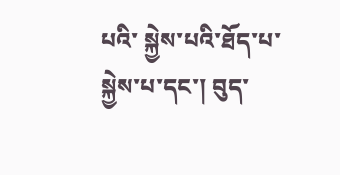པའི་ སྐྱེས་པའི་ཐོད་པ་སྐྱེས་པ་དང་། བུད་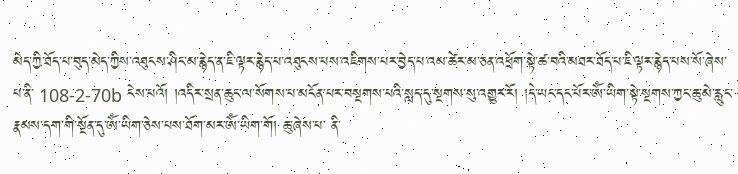མེད་ཀྱི་ཐོད་པ་བུད་མེད་ཀྱིས་འཐུངས་ཤིང་མ་རྙེད་ན་ཇི་ལྟར་རྙེད་པ་འཐུངས་པས་འཇིགས་པར་བྱེད་པ་འམ་ཚེར་མ་ཅན་འཕྲོག་སྟེ་ཚ་བའི་མཐར་ཐོད་པ་ཇི་ལྟར་རྙེད་པས་སོ་ཞེས་པ་ནི་ 108-2-70b ངེས་པའོ། །འདིར་སྲན་ཆུང་ལ་སོགས་པ་མངོན་པར་བསྔགས་པའི་སླད་དུ་སྔགས་སུ་འགྱུར་རོ། །དེ་ཡང་དང་པོར་ཨོཾ་ཡིག་སྟེ་སྔགས་ཀྱང་ཆུ་མེ་རླུང་རྣམས་དག་གི་སྔོན་དུ་ཨོཾ་ཡིག་ཅེས་པས་ཐོག་མར་ཨོཾ་ཡིག་གོ། ཆུ་ཞེས་པ་ ནི་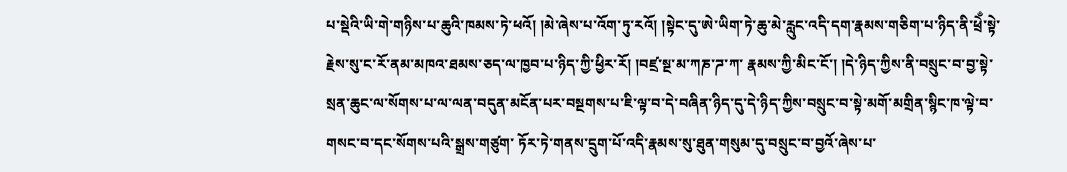པ་སྡེའི་ཡི་གེ་གཉིས་པ་ཆུའི་ཁམས་ཏེ་ཕའོ། །མེ་ཞེས་པ་འོག་ཏུ་རའོ། །སྟེང་དུ་ཨེ་ཡིག་ཏེ་ཆུ་མེ་རླུང་འདི་དག་རྣམས་གཅིག་པ་ཉིད་ནི་ཕྲེྃ་སྟེ་རྗེས་སུ་ང་རོ་ནམ་མཁའ་ཐམས་ཅད་ལ་ཁྱབ་པ་ཉིད་ཀྱི་ཕྱིར་རོ། །བཛྲ་སྔ་མ་ཀཎ་ཌ་ཀ་ རྣམས་ཀྱི་མིང་ངོ་། །དེ་ཉིད་ཀྱིས་ནི་བསྲུང་བ་བྱ་སྟེ་སྲན་ཆུང་ལ་སོགས་པ་ལ་ལན་བདུན་མངོན་པར་བསྔགས་པ་ཇི་ལྟ་བ་དེ་བཞིན་ཉིད་དུ་དེ་ཉིད་ཀྱིས་བསྲུང་བ་སྟེ་མགོ་མགྲིན་སྙིང་ཁ་ལྟེ་བ་གསང་བ་དང་སོགས་པའི་སྒྲས་གཙུག་ ཏོར་ཏེ་གནས་དྲུག་པོ་འདི་རྣམས་སུ་ཐུན་གསུམ་དུ་བསྲུང་བ་བྱའོ་ཞེས་པ་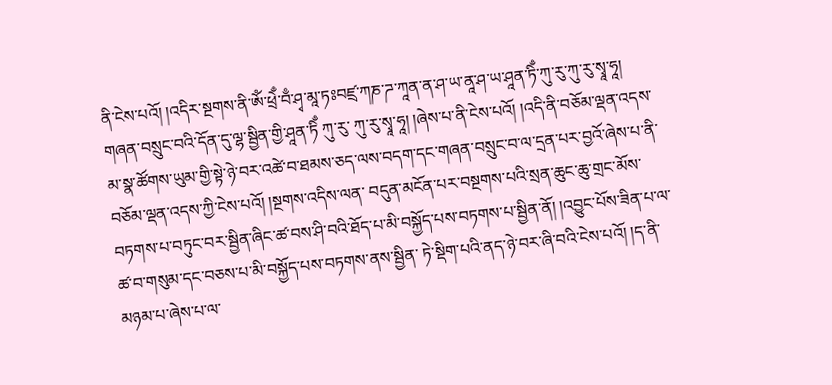ནི་ངེས་པའོ། །འདིར་སྔགས་ནི་ཨོཾ་ཕྲེྃ་བྃ་ཤྭ་མཱ་ཏཿབཛྲ་ཀཎ་ཌ་ཀཱན་ན་ཤ་ཡ་ནཱ་ཤ་ཡ་ཤཱན་ཏིྃ་ཀུ་རུ་ཀུ་རུ་སྭཱ་ཧཱ། གཞན་བསྲུང་བའི་དོན་དུ་ལྷ་སྦྱིན་གྱི་ཤཱན་ཏིྃ ཀུ་རུ་ ཀུ་རུ་སྭཱ་ཧཱ། །ཞེས་པ་ནི་ངེས་པའོ། །འདི་ནི་བཅོམ་ལྡན་འདས་མ་སྣ་ཚོགས་ཡུམ་གྱི་སྟེ་ཉེ་བར་འཚེ་བ་ཐམས་ཅད་ལས་བདག་དང་གཞན་བསྲུང་བ་ལ་དྲན་པར་བྱའོ་ཞེས་པ་ནི་བཅོམ་ལྡན་འདས་ཀྱི་ངེས་པའོ། །སྔགས་འདིས་ལན་ བདུན་མངོན་པར་བསྔགས་པའི་སྲན་ཆུང་ཆུ་གྲང་མོས་བཏགས་པ་བཏུང་བར་སྦྱིན་ཞིང་ཚ་བས་ཤི་བའི་ཐོད་པ་མི་བསྐྱོད་པས་བཏགས་པ་སྦྱིན་ནོ། །འབྱུང་པོས་ཟིན་པ་ལ་ཚ་བ་གསུམ་དང་བཅས་པ་མི་བསྐྱོད་པས་བཏགས་ནས་སྦྱིན་ ཏེ་སྡིག་པའི་ནད་ཉེ་བར་ཞི་བའི་ངེས་པའོ། །ད་ནི་མཉམ་པ་ཞེས་པ་ལ་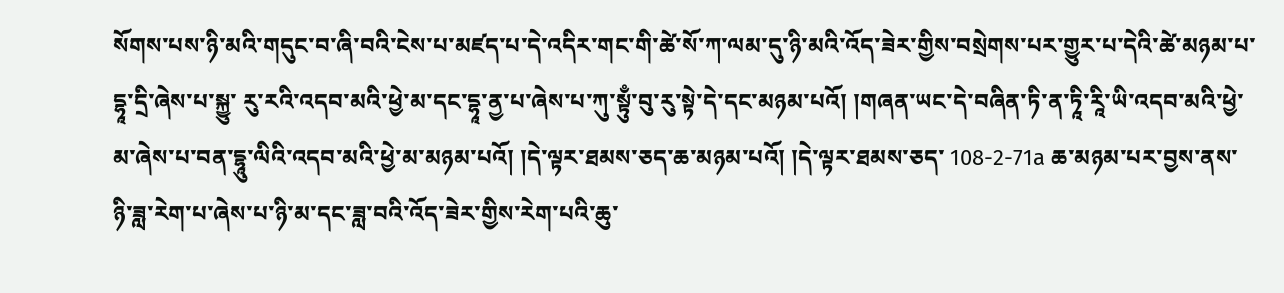སོགས་པས་ཉི་མའི་གདུང་བ་ཞི་བའི་ངེས་པ་མཛད་པ་དེ་འདིར་གང་གི་ཚེ་སོ་ཀ་ལམ་དུ་ཉི་མའི་འོད་ཟེར་གྱིས་བསྲེགས་པར་གྱུར་པ་དེའི་ཚེ་མཉམ་པ་དྷཱ་དྲི་ཞེས་པ་སྐྱུ་ རུ་རའི་འདབ་མའི་ཕྱེ་མ་དང་དྷཱ་ནྱ་པ་ཞེས་པ་ཀུ་སྟུྃ་བུ་རུ་སྟེ་དེ་དང་མཉམ་པའོ། །གཞན་ཡང་དེ་བཞིན་ཏི་ན་ཏཱི་རཱི་ཡི་འདབ་མའི་ཕྱེ་མ་ཞེས་པ་བན་དྷཱུ་ལིའི་འདབ་མའི་ཕྱེ་མ་མཉམ་པའོ། །དེ་ལྟར་ཐམས་ཅད་ཆ་མཉམ་པའོ། །དེ་ལྟར་ཐམས་ཅད་ 108-2-71a ཆ་མཉམ་པར་བྱས་ནས་ཉི་ཟླ་རེག་པ་ཞེས་པ་ཉི་མ་དང་ཟླ་བའི་འོད་ཟེར་གྱིས་རེག་པའི་ཆུ་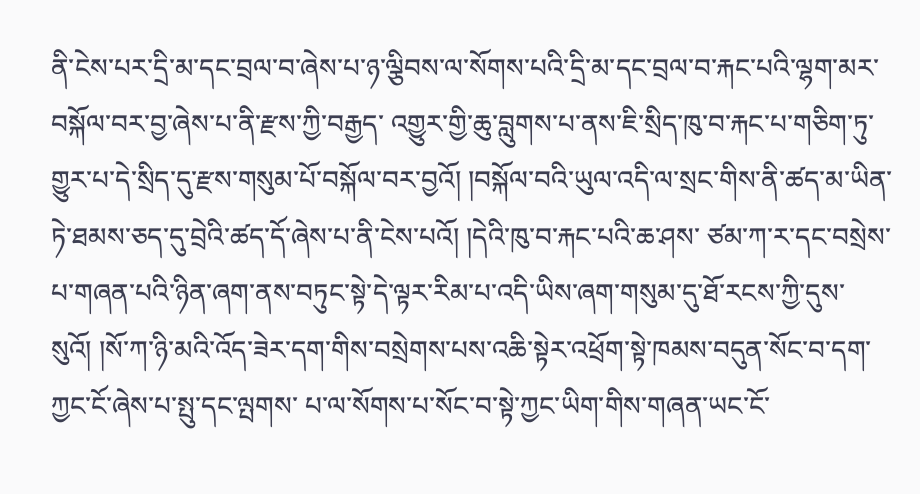ནི་ངེས་པར་དྲི་མ་དང་བྲལ་བ་ཞེས་པ་ཉ་ལྕིབས་ལ་སོགས་པའི་དྲི་མ་དང་བྲལ་བ་རྐང་པའི་ལྷག་མར་བསྐོལ་བར་བྱ་ཞེས་པ་ནི་རྫས་ཀྱི་བརྒྱད་ འགྱུར་གྱི་ཆུ་བླུགས་པ་ནས་ཇི་སྲིད་ཁུ་བ་རྐང་པ་གཅིག་ཏུ་གྱུར་པ་དེ་སྲིད་དུ་རྫས་གསུམ་པོ་བསྐོལ་བར་བྱའོ། །བསྐོལ་བའི་ཡུལ་འདི་ལ་སྲང་གིས་ནི་ཚད་མ་ཡིན་ཏེ་ཐམས་ཅད་དུ་བྲེའི་ཚད་དོ་ཞེས་པ་ནི་ངེས་པའོ། །དེའི་ཁུ་བ་རྐང་པའི་ཆ་ཤས་ ཙམ་ཀ་ར་དང་བསྲེས་པ་གཞན་པའི་ཉིན་ཞག་ནས་བཏུང་སྟེ་དེ་ལྟར་རིམ་པ་འདི་ཡིས་ཞག་གསུམ་དུ་ཐོ་རངས་ཀྱི་དུས་སུའོ། །སོ་ཀ་ཉི་མའི་འོད་ཟེར་དག་གིས་བསྲེགས་པས་འཆི་སྟེར་འཕྲོག་སྟེ་ཁམས་བདུན་སོང་བ་དག་ཀྱང་ངོ་ཞེས་པ་སྤུ་དང་ལྤགས་ པ་ལ་སོགས་པ་སོང་བ་སྟེ་ཀྱང་ཡིག་གིས་གཞན་ཡང་ངོ་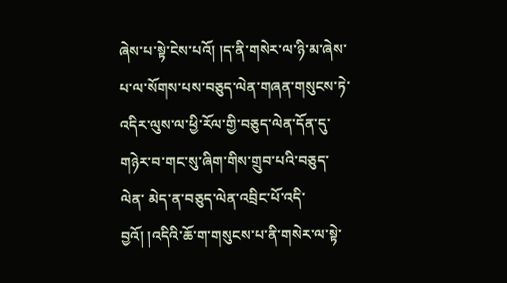ཞེས་པ་སྟེ་ངེས་པའོ། །ད་ནི་གསེར་ལ་ཉི་མ་ཞེས་པ་ལ་སོགས་པས་བཅུད་ལེན་གཞན་གསུངས་ཏེ་འདིར་ལུས་ལ་ཕྱི་རོལ་གྱི་བཅུད་ལེན་དོན་དུ་གཉེར་བ་གང་སུ་ཞིག་གིས་གྲུབ་པའི་བཅུད་ལེན་ མེད་ན་བཅུད་ལེན་འབྲིང་པོ་འདི་བྱའོ། །འདིའི་ཆོ་ག་གསུངས་པ་ནི་གསེར་ལ་སྟེ་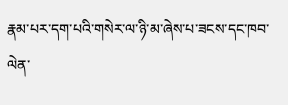རྣམ་པར་དག་པའི་གསེར་ལ་ཉི་མ་ཞེས་པ་ཟངས་དང་ཁབ་ལེན་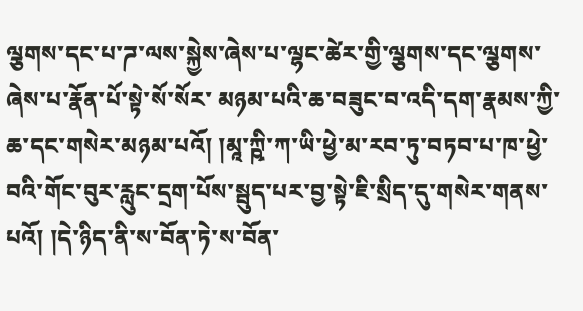ལྕགས་དང་པ་ཌ་ལས་སྐྱེས་ཞེས་པ་ལྷང་ཚེར་གྱི་ལྕགས་དང་ལྕགས་ཞེས་པ་རྣོན་པོ་སྟེ་སོ་སོར་ མཉམ་པའི་ཆ་བཟུང་བ་འདི་དག་རྣམས་ཀྱི་ཆ་དང་གསེར་མཉམ་པའོ། །མཱ་ཀྵི་ཀ་ཡི་ཕྱེ་མ་རབ་ཏུ་བཏབ་པ་ཁ་ཕྱེ་བའི་གོང་བུར་རླུང་དྲག་པོས་སྦུད་པར་བྱ་སྟེ་ཇི་སྲིད་དུ་གསེར་གནས་པའོ། །དེ་ཉིད་ནི་ས་བོན་ཏེ་ས་བོན་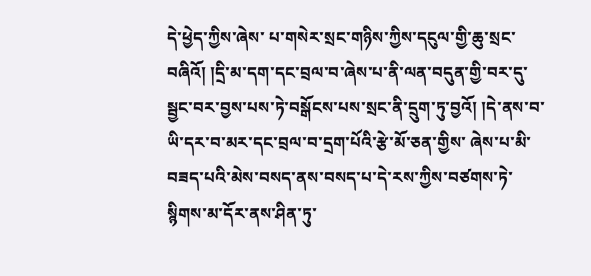དེ་ཕྱེད་ཀྱིས་ཞེས་ པ་གསེར་སྲང་གཉིས་ཀྱིས་དངུལ་གྱི་ཆུ་སྲང་བཞིའོ། །དྲི་མ་དག་དང་བྲལ་བ་ཞེས་པ་ནི་ལན་བདུན་གྱི་བར་དུ་སྦྱང་བར་བྱས་པས་ཏེ་བསྒོངས་པས་སྲང་ནི་དྲུག་ཏུ་བྱའོ། །དེ་ནས་བ་ཡི་དར་བ་མར་དང་བྲལ་བ་དྲག་པོའི་རྩེ་མོ་ཅན་གྱིས་ ཞེས་པ་མི་བཟད་པའི་མེས་བསད་ནས་བསད་པ་དེ་རས་ཀྱིས་བཙགས་ཏེ་སྙིགས་མ་དོར་ནས་ཤིན་ཏུ་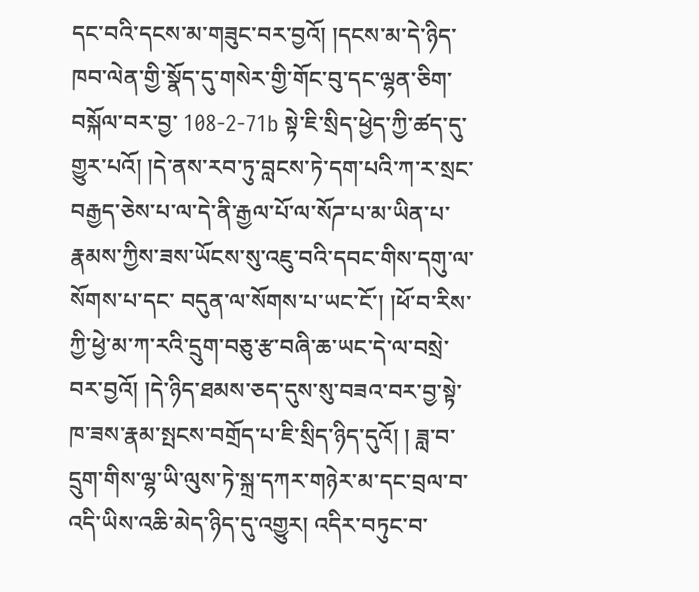དང་བའི་དངས་མ་གཟུང་བར་བྱའོ། །དངས་མ་དེ་ཉིད་ཁབ་ལེན་གྱི་སྣོད་དུ་གསེར་གྱི་གོང་བུ་དང་ལྷན་ཅིག་བསྐོལ་བར་བྱ་ 108-2-71b སྟེ་ཇི་སྲིད་ཕྱེད་ཀྱི་ཚད་དུ་གྱུར་པའོ། །དེ་ནས་རབ་ཏུ་བླངས་ཏེ་དག་པའི་ཀ་ར་སྲང་བརྒྱད་ཅེས་པ་ལ་དེ་ནི་རྒྱལ་པོ་ལ་སོཌ་པ་མ་ཡིན་པ་རྣམས་ཀྱིས་ཟས་ཡོངས་སུ་འཇུ་བའི་དབང་གིས་དགུ་ལ་སོགས་པ་དང་ བདུན་ལ་སོགས་པ་ཡང་ངོ་། །ཕོ་བ་རིས་ཀྱི་ཕྱེ་མ་ཀ་རའི་དྲུག་བཅུ་རྩ་བཞི་ཆ་ཡང་དེ་ལ་བསྲེ་བར་བྱའོ། །དེ་ཉིད་ཐམས་ཅད་དུས་སུ་བཟའ་བར་བྱ་སྟེ་ཁ་ཟས་རྣམ་སྤངས་བགྲོད་པ་ཇི་སྲིད་ཉིད་དུའོ། ། ཟླ་བ་དྲུག་གིས་ལྷ་ཡི་ལུས་ཏེ་སྐྲ་དཀར་གཉེར་མ་དང་བྲལ་བ་འདི་ཡིས་འཆི་མེད་ཉིད་དུ་འགྱུར། འདིར་བཏུང་བ་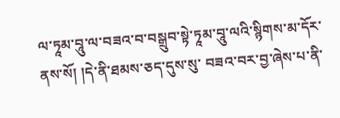ལ་ཏཱམ་བཱུ་ལ་བཟའ་བ་བསྒྲུབ་སྟེ་ཏཱམ་བཱུ་ལའི་སྙིགས་མ་དོར་ནས་སོ། །དེ་ནི་ཐམས་ཅད་དུས་སུ་ བཟའ་བར་བྱ་ཞེས་པ་ནི་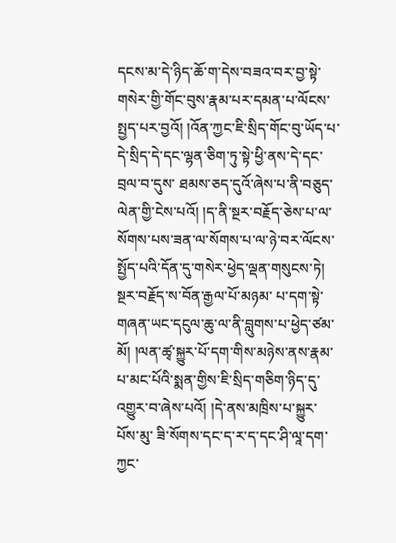དངས་མ་དེ་ཉིད་ཆོ་ག་དེས་བཟའ་བར་བྱ་སྟེ་གསེར་གྱི་གོང་བུས་རྣམ་པར་དམན་པ་ལོངས་སྤྱད་པར་བྱའོ། །འོན་ཀྱང་ཇི་སྲིད་གོང་བུ་ཡོད་པ་དེ་སྲིད་དེ་དང་ལྷན་ཅིག་ཏུ་སྟེ་ཕྱི་ནས་དེ་དང་བྲལ་བ་དུས་ ཐམས་ཅད་དུའོ་ཞེས་པ་ནི་བཅུད་ལེན་གྱི་ངེས་པའོ། །ད་ནི་སྔར་བརྗོད་ཅེས་པ་ལ་སོགས་པས་ཟན་ལ་སོགས་པ་ལ་ཉེ་བར་ལོངས་སྤྱོད་པའི་དོན་དུ་གསེར་ཕྱེད་ལྡན་གསུངས་ཏེ། སྔར་བརྗོད་ས་བོན་རྒྱལ་པོ་མཉམ་ པ་དག་སྟེ་གཞན་ཡང་དངུལ་ཆུ་ལ་ནི་བླུགས་པ་ཕྱེད་ཙམ་མོ། །ལན་ཚྭ་སྐྱུར་པོ་དག་གིས་མཉེས་ནས་རྣམ་པ་མང་པོའི་སྨན་གྱིས་ཇི་སྲིད་གཅིག་ཉིད་དུ་འགྱུར་བ་ཞེས་པའོ། །དེ་ནས་མཁྲིས་པ་སྐྱུར་པོས་མུ་ ཟི་སོགས་དང་ད་ར་ད་དང་ཤི་ལཱ་དག་ཀྱང་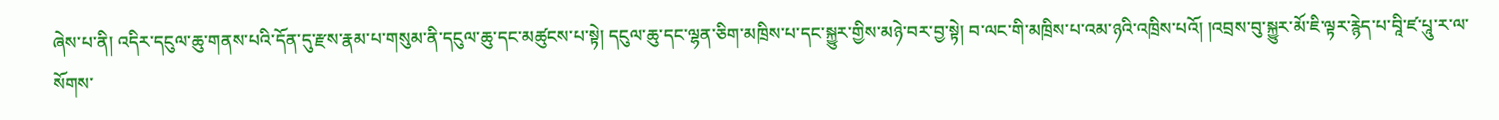ཞེས་པ་ནི། འདིར་དངུལ་ཆུ་གནས་པའི་དོན་དུ་རྫས་རྣམ་པ་གསུམ་ནི་དངུལ་ཆུ་དང་མཚུངས་པ་སྟེ། དངུལ་ཆུ་དང་ལྷན་ཅིག་མཁྲིས་པ་དང་སྐྱུར་གྱིས་མཉེ་བར་བྱ་སྟེ། བ་ལང་གི་མཁྲིས་པ་འམ་ཉའི་འཁྲིས་པའོ། །འབྲས་བུ་སྐྱུར་མོ་ཇི་ལྟར་རྙེད་པ་བཱི་ཛ་པཱུ་ར་ལ་སོགས་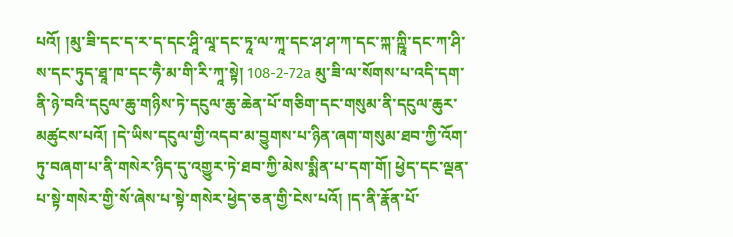པའོ། །མུ་ཟི་དང་ད་ར་ད་དང་ཤཱི་ལཱ་དང་ཏཱ་ལ་ཀཱ་དང་ཤ་ཤ་ཀ་དང་ཀྐ་ཀྵཱི་དང་ཀ་ཤི་ས་དང་ཏུད་ཐཱ་ཁ་དང་ཧཻ་མ་གི་རི་ཀཱ་སྟེ། 108-2-72a མུ་ཟི་ལ་སོགས་པ་འདི་དག་ནི་ཉེ་བའི་དངུལ་ཆུ་གཉིས་ཏེ་དངུལ་ཆུ་ཆེན་པོ་གཅིག་དང་གསུམ་ནི་དངུལ་ཆུར་མཚུངས་པའོ། །དེ་ཡིས་དངུལ་གྱི་འདབ་མ་བྱུགས་པ་ཉིན་ཞག་གསུམ་ཐབ་ཀྱི་འོག་ ཏུ་བཞག་པ་ནི་གསེར་ཉིད་དུ་འགྱུར་ཏེ་ཐབ་ཀྱི་མེས་སྨིན་པ་དག་གོ། ཕྱེད་དང་ལྡན་པ་སྟེ་གསེར་གྱི་སོ་ཞེས་པ་སྟེ་གསེར་ཕྱེད་ཅན་གྱི་ངེས་པའོ། །ད་ནི་རྣོན་པོ་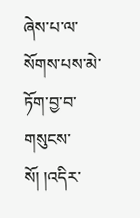ཞེས་པ་ལ་སོགས་པས་མེ་ཏོག་བྱ་བ་གསུངས་སོ། །འདིར་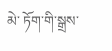མེ་ ཏོག་གི་སྒྲས་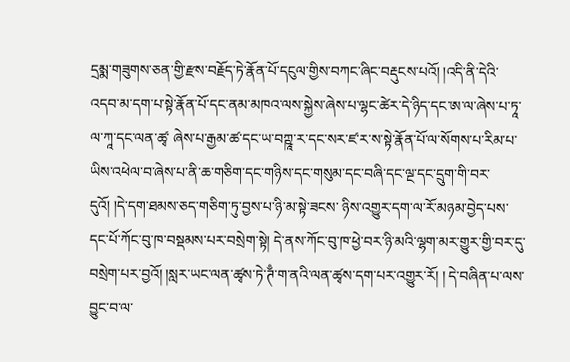དྲམྨ་གཟུགས་ཅན་གྱི་རྫས་བརྗོད་ཏེ་རྣོན་པོ་དངུལ་གྱིས་བཀང་ཞིང་བརྡུངས་པའོ། །འདི་ནི་དེའི་འདབ་མ་དག་པ་སྟེ་རྣོན་པོ་དང་ནམ་མཁའ་ལས་སྐྱེས་ཞེས་པ་ལྷང་ཚེར་དེ་ཉིད་དང་ཨ་ལ་ཞེས་པ་ཏཱ་ལ་ཀཱ་དང་ལན་ཚྭ་ ཞེས་པ་རྒྱམ་ཚ་དང་ཡ་བཀྵཱ་ར་དང་སར་ཛ་ར་ས་སྟེ་རྣོན་པོ་ལ་སོགས་པ་རིམ་པ་ཡིས་འཕེལ་བ་ཞེས་པ་ནི་ཆ་གཅིག་དང་གཉིས་དང་གསུམ་དང་བཞི་དང་ལྔ་དང་དྲུག་གི་བར་དུའོ། །དེ་དག་ཐམས་ཅད་གཅིག་ཏུ་བྱས་པ་ཉི་མ་སྟེ་ཟངས་ ཉིས་འགྱུར་དག་ལ་རོ་མཉམ་བྱེད་པས་དང་པོ་ཀོང་བུ་ཁ་བསྡམས་པར་བསྲེག་སྟེ། དེ་ནས་ཀོང་བུ་ཁ་ཕྱེ་བར་ཉི་མའི་ལྷག་མར་གྱུར་གྱི་བར་དུ་བསྲེག་པར་བྱའོ། །སླར་ཡང་ལན་ཚྭས་ཏེ་ཊྃ་ག་ནའི་ལན་ཚྭས་དག་པར་འགྱུར་རོ། ། དེ་བཞིན་པ་ལས་བྱུང་བ་ལ་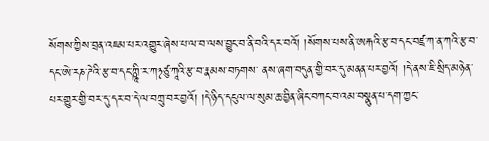སོགས་ཀྱིས་བྲན་འཇམ་པར་འགྱུར་ཞེས་པ་ལ་བ་ལས་བྱུང་བ་ནི་བའི་དར་བའོ། །སོགས་པས་ནི་ཨརྐའི་རྩ་བ་དང་བཛྲ་ཀ་ན་ཀའི་རྩ་བ་དང་ཨེ་རཎ་ཌེའི་རྩ་བ་དང་ཀྵཱི་ར་ཀ྅ཙུ་ཀཱའི་རྩ་བ་རྣམས་བཏགས་ ནས་ཞག་བདུན་གྱི་བར་དུ་མནན་པར་བྱའོ། །དེ་ནས་ཇི་སྲིད་མཉེན་པར་གྱུར་གྱི་བར་དུ་དར་བ་དེ་ལ་བཀྲུ་བར་བྱའོ། །དེ་ཉིད་དངུལ་ལ་སུམ་ཆ་བྱིན་ཞིང་བཀང་བ་འམ་བསྣུན་པ་དག་ཀྱང་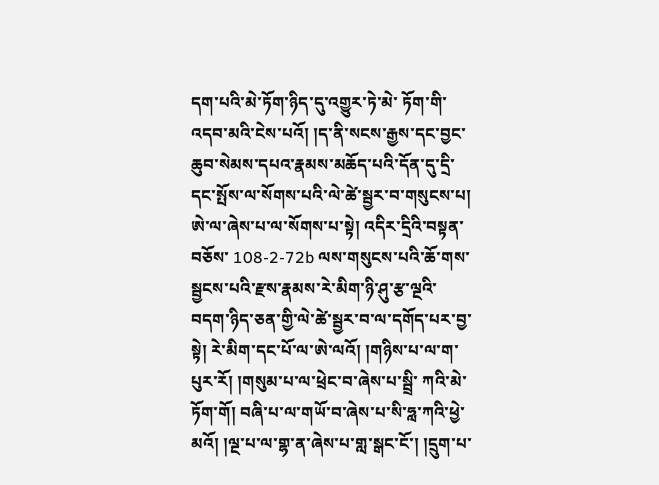དག་པའི་མེ་ཏོག་ཉིད་དུ་འགྱུར་ཏེ་མེ་ ཏོག་གི་འདབ་མའི་ངེས་པའོ། །ད་ནི་སངས་རྒྱས་དང་བྱང་ཆུབ་སེམས་དཔའ་རྣམས་མཆོད་པའི་དོན་དུ་དྲི་དང་སྤོས་ལ་སོགས་པའི་ལེ་ཚེ་སྦྱར་བ་གསུངས་པ། ཨེ་ལ་ཞེས་པ་ལ་སོགས་པ་སྟེ། འདིར་དྲིའི་བསྟན་བཅོས་ 108-2-72b ལས་གསུངས་པའི་ཆོ་གས་སྦྱངས་པའི་རྫས་རྣམས་རེ་མིག་ཉི་ཤུ་རྩ་ལྔའི་བདག་ཉིད་ཅན་གྱི་ལེ་ཚེ་སྦྱར་བ་ལ་དགོད་པར་བྱ་སྟེ། རེ་མིག་དང་པོ་ལ་ཨེ་ལའོ། །གཉིས་པ་ལ་ག་པུར་རོ། །གསུམ་པ་ལ་ཕྲེང་བ་ཞེས་པ་སྦྲི་ ཀའི་མེ་ཏོག་གོ། བཞི་པ་ལ་གཡོ་བ་ཞེས་པ་སི་ཧླ་ཀའི་ཕྱེ་མའོ། །ལྔ་པ་ལ་གྷ་ན་ཞེས་པ་གླ་སྒང་ངོ་། །དྲུག་པ་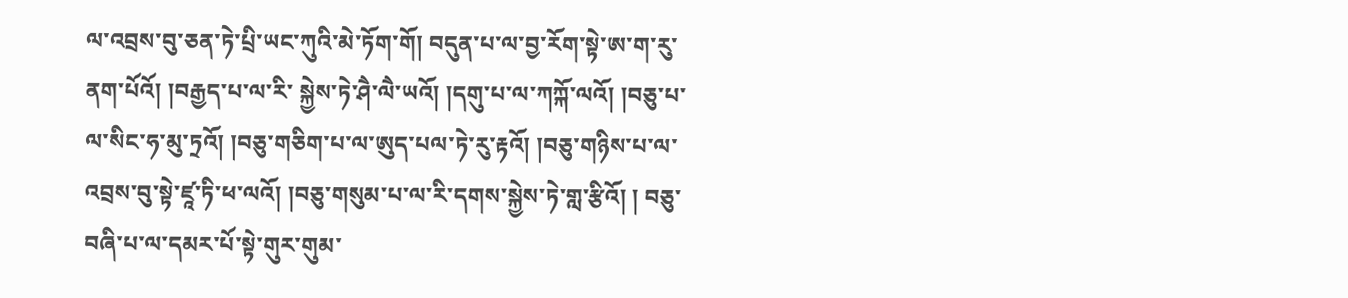ལ་འབྲས་བུ་ཅན་ཏེ་པྲི་ཡང་ཀུའི་མེ་ཏོག་གོ། བདུན་པ་ལ་བྱ་རོག་སྟེ་ཨ་ག་རུ་ནག་པོའོ། །བརྒྱད་པ་ལ་རི་ སྐྱེས་ཏེ་ཤཻ་ལཻ་ཡའོ། །དགུ་པ་ལ་ཀཀྐོ་ལའོ། །བཅུ་པ་ལ་སིང་ཧ་མུ་ཏྲའོ། །བཅུ་གཅིག་པ་ལ་ཨུད་པལ་ཏེ་རུ་རྟའོ། །བཅུ་གཉིས་པ་ལ་འབྲས་བུ་སྟེ་ཛཱ་ཏི་ཕ་ལའོ། །བཅུ་གསུམ་པ་ལ་རི་དགས་སྐྱེས་ཏེ་གླ་རྩིའོ། ། བཅུ་བཞི་པ་ལ་དམར་པོ་སྟེ་གུར་གུམ་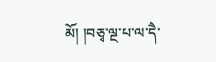མོ། །བཅྭ་ལྔ་པ་ལ་དཻ་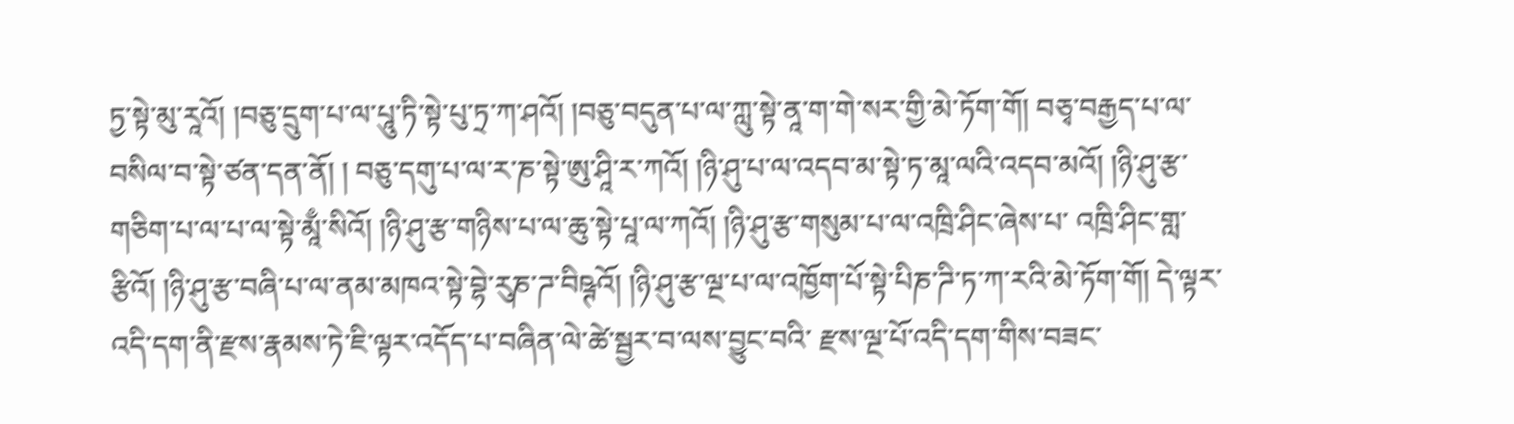ཏྱ་སྟེ་མུ་རཱའོ། །བཅུ་དྲུག་པ་ལ་པཱུ་ཏི་སྟེ་པུ་ཏྲ་ཀ་ཤའོ། །བཅུ་བདུན་པ་ལ་ཀླུ་སྟེ་ནཱ་ག་གེ་སར་གྱི་མེ་ཏོག་གོ། བཅྭ་བརྒྱད་པ་ལ་བསིལ་བ་སྟེ་ཙན་དན་ནོ། ། བཅུ་དགུ་པ་ལ་ར་ཎ་སྟེ་ཨུ་ཤཱི་ར་ཀའོ། །ཉི་ཤུ་པ་ལ་འདབ་མ་སྟེ་ཏ་མཱ་ལའི་འདབ་མའོ། །ཉི་ཤུ་རྩ་གཅིག་པ་ལ་པ་ལ་སྟེ་མཱྃ་སིའོ། །ཉི་ཤུ་རྩ་གཉིས་པ་ལ་ཆུ་སྟེ་པཱ་ལ་ཀའོ། །ཉི་ཤུ་རྩ་གསུམ་པ་ལ་འཁྲི་ཤིང་ཞེས་པ་ འཁྲི་ཤིང་གླ་རྩིའོ། །ཉི་ཤུ་རྩ་བཞི་པ་ལ་ནམ་མཁའ་སྟེ་བྷེ་རུཎ་ཌ་བིཥྚའོ། །ཉི་ཤུ་རྩ་ལྔ་པ་ལ་འཁྱོག་པོ་སྟེ་པིཎ་ཌི་ཏ་ཀ་རའི་མེ་ཏོག་གོ། དེ་ལྟར་འདི་དག་ནི་རྫས་རྣམས་ཏེ་ཇི་ལྟར་འདོད་པ་བཞིན་ལེ་ཚེ་སྦྱར་བ་ལས་བྱུང་བའི་ རྫས་ལྔ་པོ་འདི་དག་གིས་བཟང་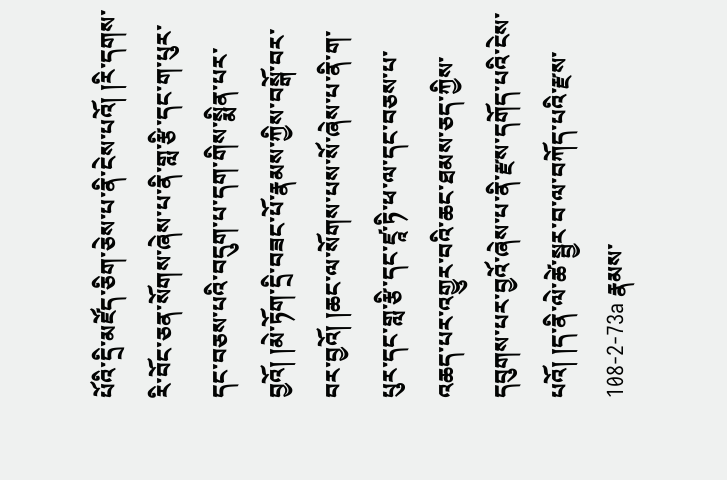པོའི་དྲི་མཛོད་ཅིག་ཅེས་པ་ནི་ངེས་པའོ། །རི་དགས་རི་བོང་ཅན་སོགས་ཞེས་པ་ནི་གླ་རྩི་དང་ག་པུར་དང་བཅས་པའི་བདུག་པ་དག་གིས་སྨིན་པར་བྱའོ། །མེ་ཏོག་དྲི་བཟང་པོ་རྣམས་ཀྱིས་བསྒོ་བར་ བར་བྱའོ། །ཆང་ལ་སོགས་པས་སོ་ཞེས་པ་ནི་ག་པུར་དང་གླ་རྩི་དང་ཛཱ་ཏི་ཕ་ལ་དང་བཅས་པ་འཆད་པར་འགྱུར་བའི་ཆང་ཐམས་ཅད་ཀྱིས་དབུགས་པར་བྱའོ་ཞེས་པ་ནི་རྫས་དགོད་པའི་ངེས་པའོ། །ད་ནི་ལེ་ཚེ་སྦྱར་བ་ལ་བཀོད་པའི་རྫས་ 108-2-73a རྣམས་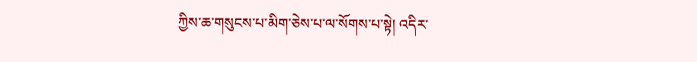ཀྱིས་ཆ་གསུངས་པ་མིག་ཅེས་པ་ལ་སོགས་པ་སྟེ། འདིར་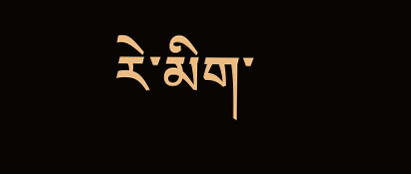རེ་མིག་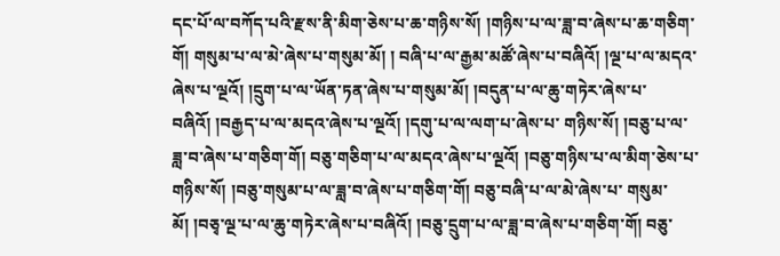དང་པོ་ལ་བཀོད་པའི་རྫས་ནི་མིག་ཅེས་པ་ཆ་གཉིས་སོ། །གཉིས་པ་ལ་ཟླ་བ་ཞེས་པ་ཆ་གཅིག་གོ། གསུམ་པ་ལ་མེ་ཞེས་པ་གསུམ་མོ། ། བཞི་པ་ལ་རྒྱམ་མཚོ་ཞེས་པ་བཞིའོ། །ལྔ་པ་ལ་མདའ་ཞེས་པ་ལྔའོ། །དྲུག་པ་ལ་ཡོན་ཏན་ཞེས་པ་གསུམ་མོ། །བདུན་པ་ལ་ཆུ་གཏེར་ཞེས་པ་བཞིའོ། །བརྒྱད་པ་ལ་མདའ་ཞེས་པ་ལྔའོ། །དགུ་པ་ལ་ལག་པ་ཞེས་པ་ གཉིས་སོ། །བཅུ་པ་ལ་ཟླ་བ་ཞེས་པ་གཅིག་གོ། བཅུ་གཅིག་པ་ལ་མདའ་ཞེས་པ་ལྔའོ། །བཅུ་གཉིས་པ་ལ་མིག་ཅེས་པ་གཉིས་སོ། །བཅུ་གསུམ་པ་ལ་ཟླ་བ་ཞེས་པ་གཅིག་གོ། བཅུ་བཞི་པ་ལ་མེ་ཞེས་པ་ གསུམ་མོ། །བཅྭ་ལྔ་པ་ལ་ཆུ་གཏེར་ཞེས་པ་བཞིའོ། །བཅུ་དྲུག་པ་ལ་ཟླ་བ་ཞེས་པ་གཅིག་གོ། བཅུ་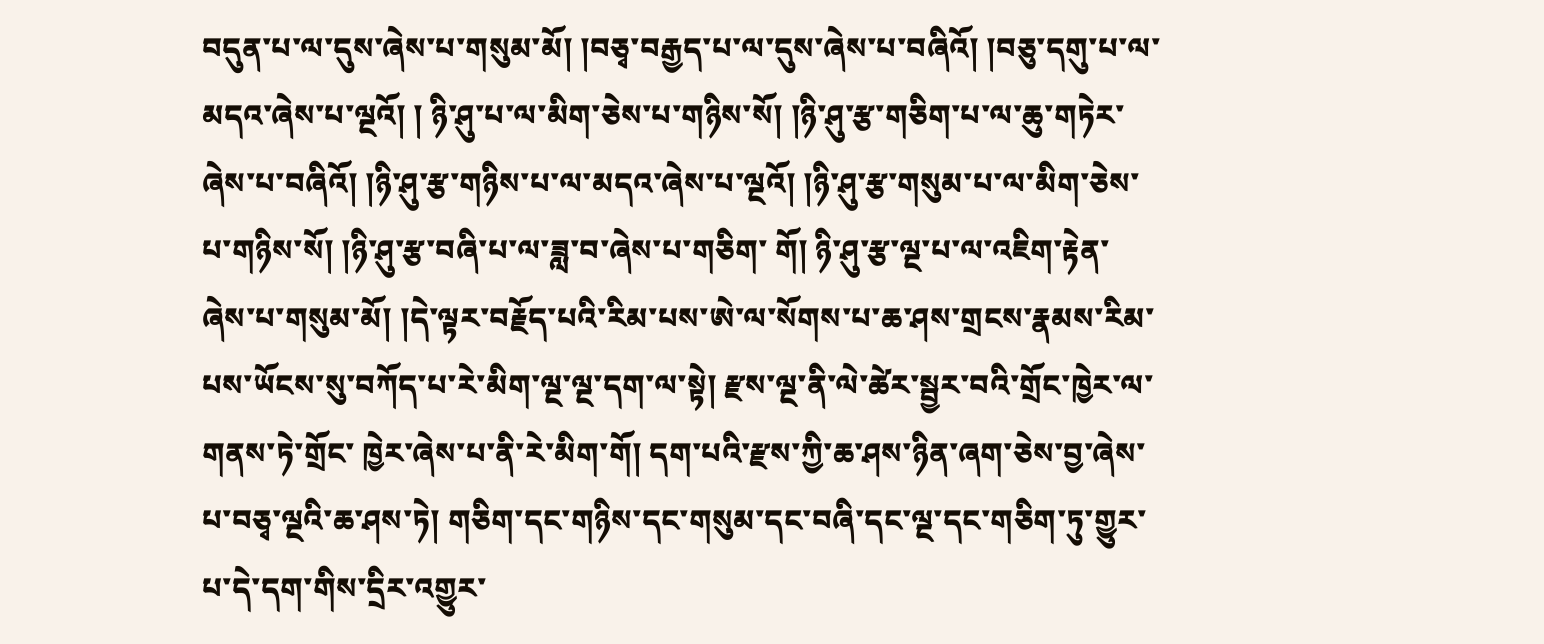བདུན་པ་ལ་དུས་ཞེས་པ་གསུམ་མོ། །བཅྭ་བརྒྱད་པ་ལ་དུས་ཞེས་པ་བཞིའོ། །བཅུ་དགུ་པ་ལ་མདའ་ཞེས་པ་ལྔའོ། ། ཉི་ཤུ་པ་ལ་མིག་ཅེས་པ་གཉིས་སོ། །ཉི་ཤུ་རྩ་གཅིག་པ་ལ་ཆུ་གཏེར་ཞེས་པ་བཞིའོ། །ཉི་ཤུ་རྩ་གཉིས་པ་ལ་མདའ་ཞེས་པ་ལྔའོ། །ཉི་ཤུ་རྩ་གསུམ་པ་ལ་མིག་ཅེས་པ་གཉིས་སོ། །ཉི་ཤུ་རྩ་བཞི་པ་ལ་ཟླ་བ་ཞེས་པ་གཅིག་ གོ། ཉི་ཤུ་རྩ་ལྔ་པ་ལ་འཇིག་རྟེན་ཞེས་པ་གསུམ་མོ། །དེ་ལྟར་བརྗོད་པའི་རིམ་པས་ཨེ་ལ་སོགས་པ་ཆ་ཤས་གྲངས་རྣམས་རིམ་པས་ཡོངས་སུ་བཀོད་པ་རེ་མིག་ལྔ་ལྔ་དག་ལ་སྟེ། རྫས་ལྔ་ནི་ལེ་ཚེར་སྦྱར་བའི་གྲོང་ཁྱེར་ལ་གནས་ཏེ་གྲོང་ ཁྱེར་ཞེས་པ་ནི་རེ་མིག་གོ། དག་པའི་རྫས་ཀྱི་ཆ་ཤས་ཉིན་ཞག་ཅེས་བྱ་ཞེས་པ་བཅྭ་ལྔའི་ཆ་ཤས་ཏེ། གཅིག་དང་གཉིས་དང་གསུམ་དང་བཞི་དང་ལྔ་དང་གཅིག་ཏུ་གྱུར་པ་དེ་དག་གིས་དྲིར་འགྱུར་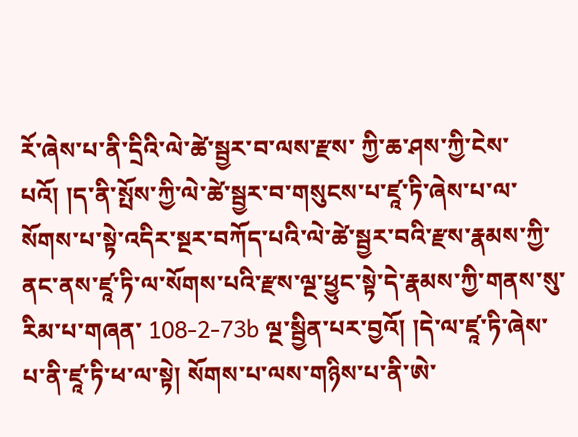རོ་ཞེས་པ་ནི་དྲིའི་ལེ་ཚེ་སྦྱར་བ་ལས་རྫས་ ཀྱི་ཆ་ཤས་ཀྱི་ངེས་པའོ། །ད་ནི་སྤོས་ཀྱི་ལེ་ཚེ་སྦྱར་བ་གསུངས་པ་ཛཱ་ཏི་ཞེས་པ་ལ་སོགས་པ་སྟེ་འདིར་སྔར་བཀོད་པའི་ལེ་ཚེ་སྦྱར་བའི་རྫས་རྣམས་ཀྱི་ནང་ནས་ཛཱ་ཏི་ལ་སོགས་པའི་རྫས་ལྔ་ཕྱུང་སྟེ་དེ་རྣམས་ཀྱི་གནས་སུ་རིམ་པ་གཞན་ 108-2-73b ལྔ་སྦྱིན་པར་བྱའོ། །དེ་ལ་ཛཱ་ཏི་ཞེས་པ་ནི་ཛཱ་ཏི་ཕ་ལ་སྟེ། སོགས་པ་ལས་གཉིས་པ་ནི་ཨེ་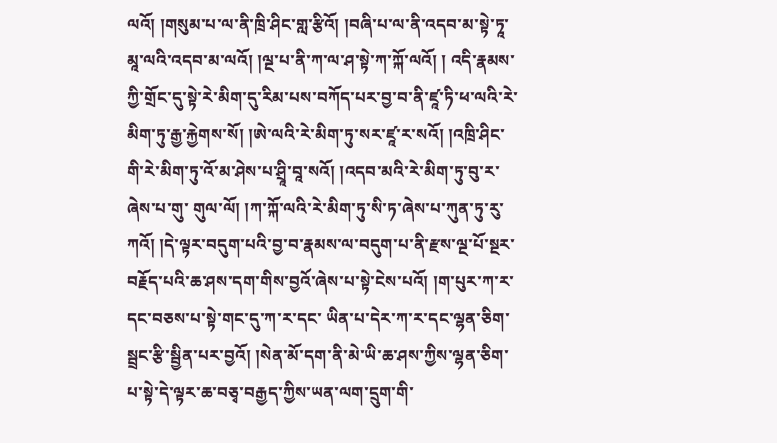ལའོ། །གསུམ་པ་ལ་ནི་ཁྲི་ཤིང་གླ་རྩིའོ། །བཞི་པ་ལ་ནི་འདབ་མ་སྟེ་ཏཱ་མཱ་ལའི་འདབ་མ་ལའོ། །ལྔ་པ་ནི་ཀ་ལ་ཤ་སྟེ་ཀ་ཀྐོ་ལའོ། ། འདི་རྣམས་ཀྱི་གྲོང་དུ་སྟེ་རེ་མིག་དུ་རིམ་པས་བཀོད་པར་བྱ་བ་ནི་ཛཱ་ཏི་ཕ་ལའི་རེ་མིག་ཏུ་རྒྱ་རྐྱེགས་སོ། །ཨེ་ལའི་རེ་མིག་ཏུ་སར་ཛཱ་ར་སའོ། །འཁྲི་ཤིང་གི་རེ་མིག་ཏུ་འོ་མ་ཤེས་པ་ཤྲཱི་བཱ་སའོ། །འདབ་མའི་རེ་མིག་ཏུ་བུ་ར་ཞེས་པ་གུ་ གུལ་ལོ། །ཀ་ཀྐོ་ལའི་རེ་མིག་ཏུ་སི་ཏ་ཞེས་པ་ཀུན་ཏུ་རུ་ཀའོ། །དེ་ལྟར་བདུག་པའི་བྱ་བ་རྣམས་ལ་བདུག་པ་ནི་རྫས་ལྔ་པོ་སྔར་བརྗོད་པའི་ཆ་ཤས་དག་གིས་བྱའོ་ཞེས་པ་སྟེ་ངེས་པའོ། །ག་པུར་ཀ་ར་དང་བཅས་པ་སྟེ་གང་དུ་ཀ་ར་དང་ ཡིན་པ་དེར་ཀ་ར་དང་ལྷན་ཅིག་སྦྲང་རྩི་སྦྱིན་པར་བྱའོ། །སེན་མོ་དག་ནི་མེ་ཡི་ཆ་ཤས་ཀྱིས་ལྷན་ཅིག་པ་སྟེ་དེ་ལྟར་ཆ་བཅྭ་བརྒྱད་ཀྱིས་ཡན་ལག་དྲུག་གི་